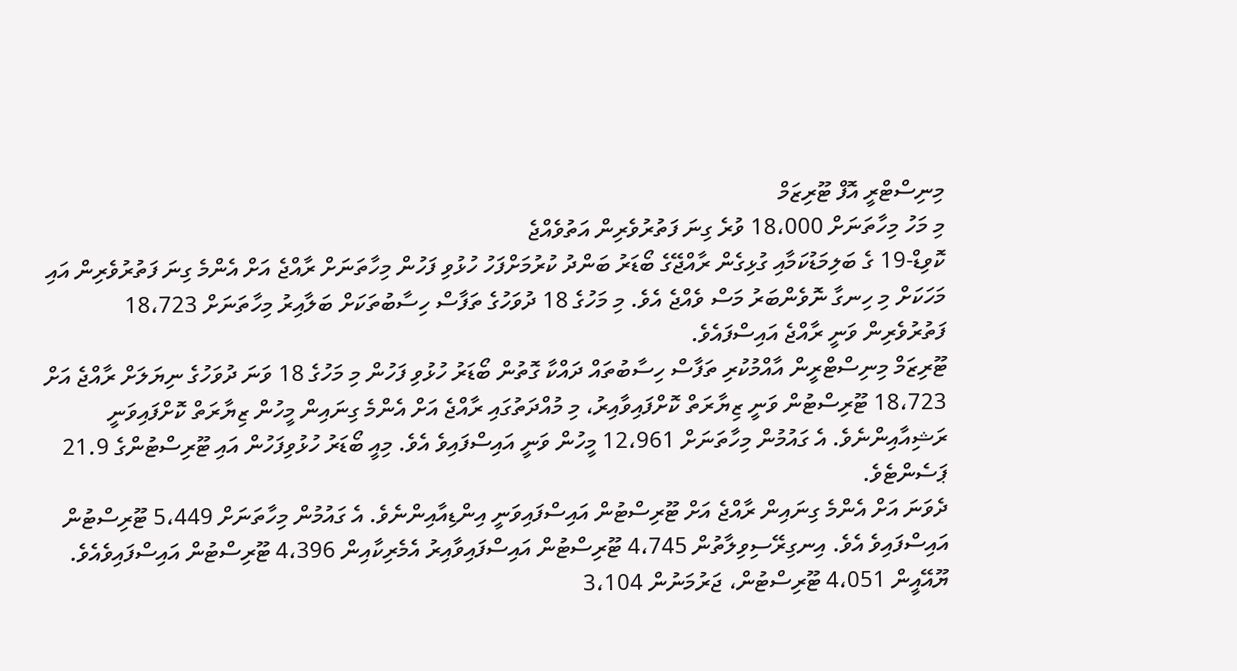މިނިސްޓްރީ އޮފް ޓޫރިޒަމް
މި މަހު މިހާތަނަށް 18،000 ވުރެ ގިނަ ފަތުރުވެރިން އަތުވެއްޖެ
ކޮވިޑް-19 ގެ ބަލިމަޑުކަމާއި ގުޅިގެން ރާއްޖޭގެ ބޯޑަރު ބަންދު ކުރުމަށްފަހު ހުޅުވި ފަހުން މިހާތަނަށް ރާއްޖެ އަށް އެންމެ ގިނަ ފަތުރުވެރިން އައި މަހަކަށް މި ހިނގާ ނޮވެންބަރު މަސް ވެއްޖެ އެވެ. މި މަހުގެ 18 ދުވަހުގެ ތަފާސް ހިސާބުތަކަށް ބަލާއިރު މިހާތަނަށް 18،723 ފަތުރުވެރިން ވަނީ ރާއްޖެ އައިސްފައެވެ.
ޓޫރިޒަމް މިނިސްޓްރީން އާއްމުކުރި ތަފާސް ހިސާބުތައް ދައްކާ ގޮތުން ބޯޑަރު ހުޅުވި ފަހުން މި މަހުގެ 18 ވަނަ ދުވަހުގެ ނިޔަލަށް ރާއްޖެ އަށް 18،723 ޓޫރިސްޓުން ވަނީ ޒިޔާރަތް ކޮށްފައިވާއިރު، މި މުއްދަތުގައި ރާއްޖެ އަށް އެންމެ ގިނައިން މީހުން ޒިޔާރަތް ކޮށްފައިވަނީ ރަޝިއާއިންނެވެ. އެ ގައުމުން މިހާތަނަށް 12،961 މީހުން ވަނީ އައިސްފައިވެ އެވެ. މިއީ ބޯޑަރު ހުޅުވިފަހުން އައި ޓޫރިސްޓުންގެ 21.9 ޕަސެންޓެވެ.
ދެވަނަ އަށް އެންމެ ގިނައިން ރާއްޖެ އަށް ޓޫރިސްޓުން އައިސްފައިވަނީ އިންޑިއާއިންނެވެ. އެ ގައުމުން މިހާތަނަށް 5،449 ޓޫރިސްޓުން އައިސްފައިވެ އެވެ. އިނގިރޭސިވިލާތުން 4،745 ޓޫރިސްޓުން އައިސްފައިވާއިރު އެމެރިކާއިން 4،396 ޓޫރިސްޓުން އައިސްފައިވެއެވެ. ޔޫއޭއީން 4،051 ޓޫރިސްޓުން، ޖަރުމަނުން 3،104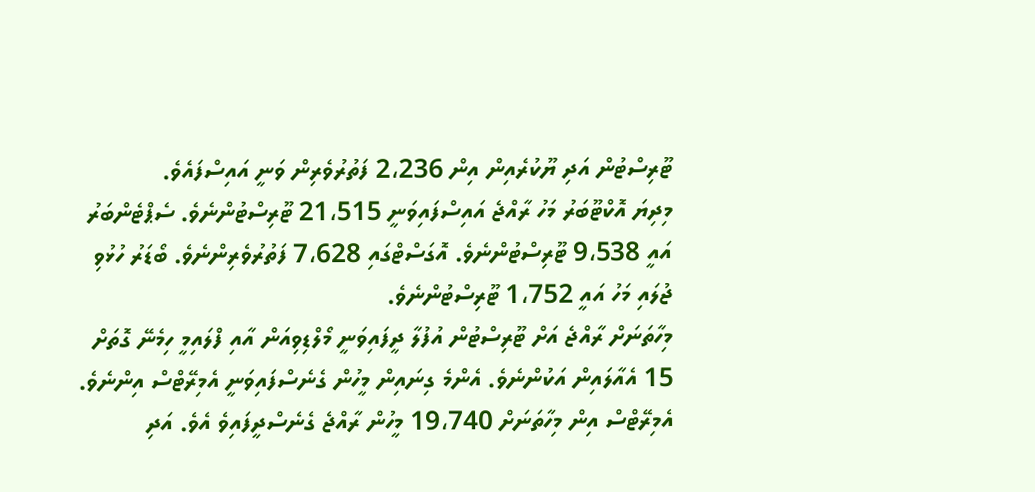ޓޫރިސްޓުން އަދި ޔޫކުރެއިން އިން 2،236 ފަތުރުވެރިން ވަނީ އައިސްފައެވެ.
މިދިޔަ އޮކްޓޫބަރު މަހު ރާއްޖެ އައިސްފައިވަނީ 21،515 ޓޫރިސްޓުންނެވެ. ސެޕްޓެންބަރު އައީ 9،538 ޓޫރިސްޓުންނެވެ. އޮގަސްޓްގައި 7،628 ފަތުރުވެރިންނެވެ. ބޯޑަރު ހުޅުވި ޖުލައި މަހު އައީ 1،752 ޓޫރިސްޓުންނެވެ.
މިހާތަނަށް ރާއްޖެ އަށް ޓޫރިސްޓުން އުފުލާ ދީފައިވަނީ މޯލްޑިވިއަން އާއި ފްލައިމީ ހިމެނޭ ގޮތަށް 15 އެއާލައިން އަކުންނެވެ. އެންމެ ގިނައިން މީހުން ގެނެސްފައިވަނީ އެމިރޭޓްސް އިންނެވެ. އެމިރޭޓްސް އިން މިހާތަނަށް 19،740 މީހުން ރާއްޖެ ގެނެސްދީފައިވެ އެވެ. އަދި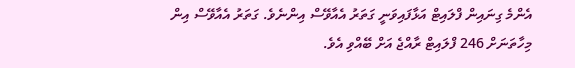އެންމެ ގިނައިން ފްލައިޓް އަޅާފައިވަނީ ގަތަރު އެއާވޭސް އިންނެވެ. ގަތަރު އެއާވޭސް އިން މިހާތަނަށް 246 ފްލައިޓް ރާއްޖެ އަށް ބޭއްވި އެވެ.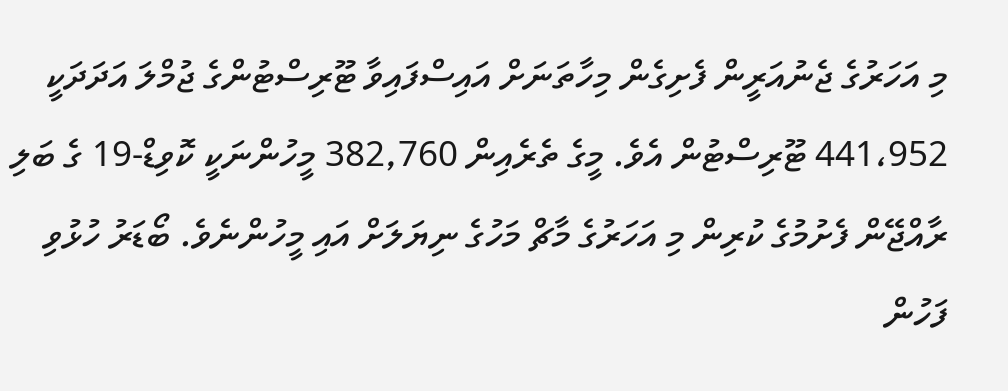މި އަހަރުގެ ޖެނުއަރީން ފެށިގެން މިހާތަނަށް އައިސްފައިވާ ޓޫރިސްޓުންގެ ޖުމްލަ އަދަދަކީ 441،952 ޓޫރިސްޓުން އެވެ. މީގެ ތެރެއިން 382,760 މީހުންނަކީ ކޮވިޑް-19 ގެ ބަލި ރާއްޖޭން ފެށުމުގެ ކުރިން މި އަހަރުގެ މާޗް މަހުގެ ނިޔަލަށް އައި މީހުންނެވެ. ބޯޑަރު ހުޅުވި ފަހުން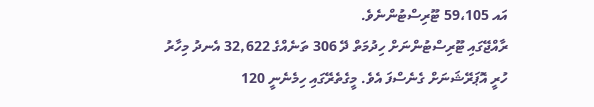އައ 59،105 ޓޫރިސްޓުންނެވެ.
ރާއްޖޭގައި ޓޫރިސްޓުންނަށް ހިދުމަތް ދޭ 306 ތަނެއްގެ 32,622 އެނދު މިހާރު ހުރީ އޮޕަރޭޝަނަށް ގެނެސްފަ އެވެ. މީގެތެރޭގައި ހިމެނެނީ 120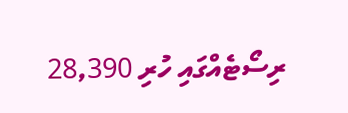ރިސޯޓެއްގައި ހުރި 28,390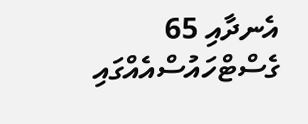އެނދާއި 65 ގެސްޓްހައުސްއެއްގައި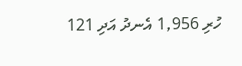ހުރި 1,956 އެނދު އަދި 121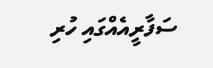ސަފާރީއެއްގައި ހުރި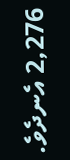2,276 އެނދެވެ.